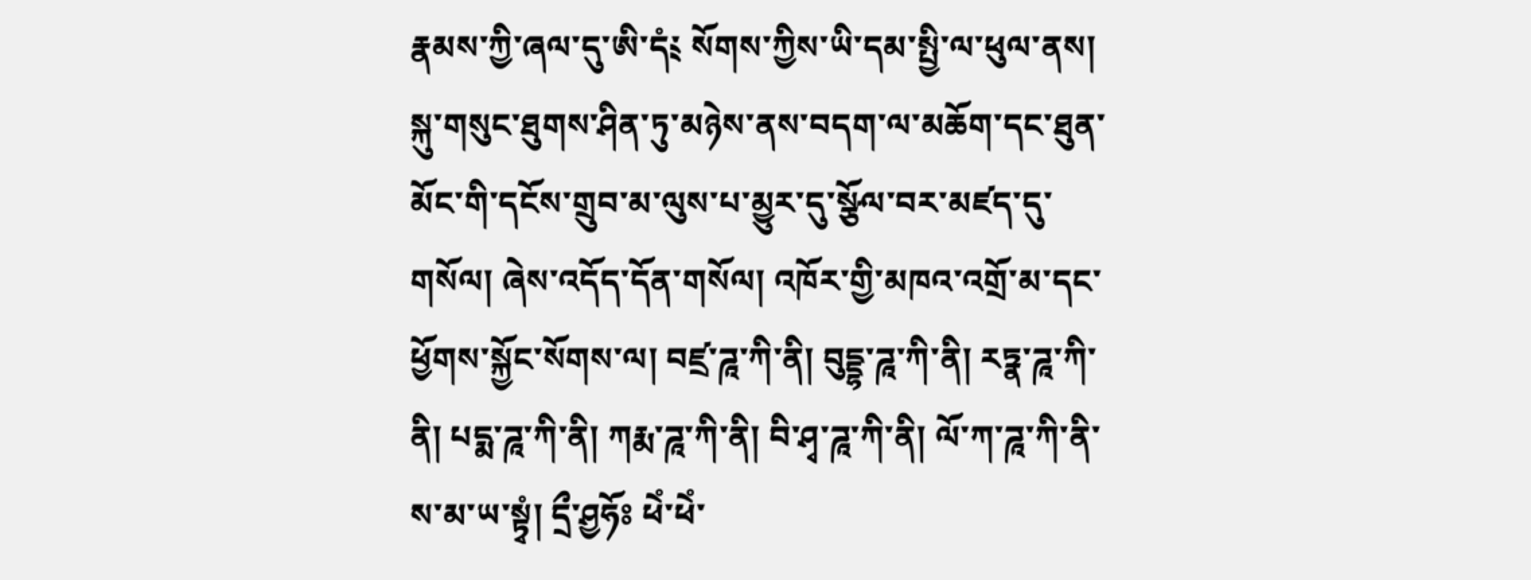རྣམས་ཀྱི་ཞལ་དུ་ཨི་དཾ༴ སོགས་ཀྱིས་ཡི་དམ་སྤྱི་ལ་ཕུལ་ནས། སྐུ་གསུང་ཐུགས་ཤིན་ཏུ་མཉེས་ནས་བདག་ལ་མཆོག་དང་ཐུན་མོང་གི་དངོས་གྲུབ་མ་ལུས་པ་མྱུར་དུ་སྩོལ་བར་མཛད་དུ་གསོལ། ཞེས་འདོད་དོན་གསོལ། འཁོར་གྱི་མཁའ་འགྲོ་མ་དང་ཕྱོགས་སྐྱོང་སོགས་ལ། བཛྲ་ཌཱ་ཀི་ནི། བུདྡྷ་ཌཱ་ཀི་ནི། རཏྣ་ཌཱ་ཀི་ནི། པདྨ་ཌཱ་ཀི་ནི། ཀརྨ་ཌཱ་ཀི་ནི། བི་ཤྭ་ཌཱ་ཀི་ནི། ལོ་ཀ་ཌཱ་ཀི་ནི་ས་མ་ཡ་སྟྭཾ། དྲྀ་ཤྱཧོཿ ཕེཾ་ཕེཾ་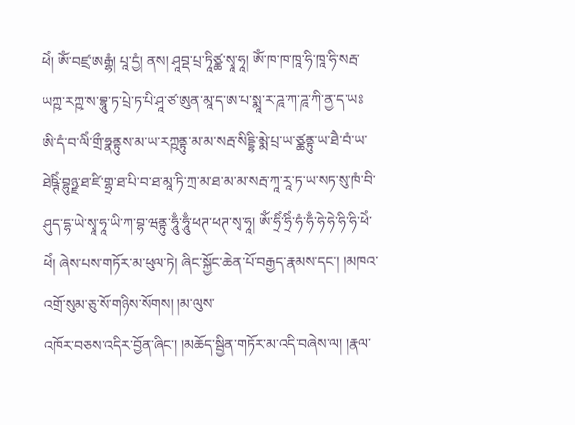ཕེཾ། ཨོཾ་བཛྲ་ཨརྒྷཾ། པཱ་དྱཾ། ནས། ཤཱབྡ་པྲ་ཏཱིཙྪ་སྭཱ་ཧཱ། ཨོཾ་ཁ་ཁ་ཁཱ་ཧི་ཁཱ་ཧི་སརྦ་ཡཀྵ་རཀྵ་ས་བྷཱུ་ཏ་པྲེ་ཏ་པི་ཤཱ་ཙ་ཨུན་མཱ་ད་ཨ་པ་སྨཱ་ར་ཌཱ་ཀ་ཌཱ་ཀི་ནྱ་ད་ཡཿ ཨི་དཾ་བ་ལིཾ་གྲྀ་ཧྣནྟུས་མ་ཡ་རཀྵནྟུ་མ་མ་སརྦ་སིདྡྷི་མྨེ་པྲ་ཡ་ཙྪནྟུ་ཡ་ཐཻ་བཾ་ཡ་ཐེཥྚིཾ་བྷུཉྫ་ཐ་ཛི་གྷྲ་ཐ་པི་བ་ཐ་མཱ་ཏི་ཀྲ་མ་ཐ་མ་མ་སརྦ་ཀཱ་རཱ་ཏ་ཡ་སཏ་སུ་ཁཾ་བི་ཤུད་དྷ་ཡེ་སྭཱ་ཧཱ་ཡི་ཀ་བྷ་ཝནྟུ་ཧཱུྃ་ཧཱུྃ་ཕཊ་ཕཊ་སྭ་ཧཱ། ཨོཾ་ཧྲིཾ་ཧྲིཾ་ཧཾ་ཧྃ་ཧེ་ཧེ་ཧི་ཧི་ཕེཾ་ཕེཾ། ཞེས་པས་གཏོར་མ་ཕུལ་ཏེ། ཞིང་སྐྱོང་ཆེན་པོ་བརྒྱད་རྣམས་དང་། །མཁའ་འགྲོ་སུམ་ཅུ་སོ་གཉིས་སོགས། །མ་ལུས་
འཁོར་བཅས་འདིར་བྱོན་ཞིང་། །མཆོད་སྦྱིན་གཏོར་མ་འདི་བཞེས་ལ། །རྣལ་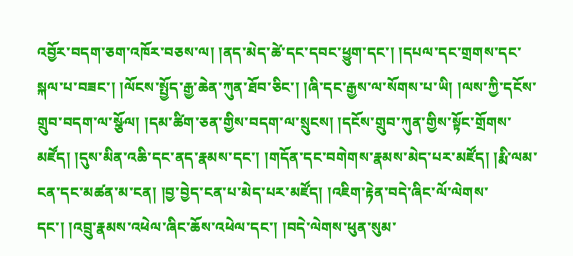འབྱོར་བདག་ཅག་འཁོར་བཅས་ལ། །ནད་མེད་ཚེ་དང་དབང་ཕྱུག་དང་། །དཔལ་དང་གྲགས་དང་སྐལ་པ་བཟང་། །ལོངས་སྤྱོད་རྒྱ་ཆེན་ཀུན་ཐོབ་ཅིང་། །ཞི་དང་རྒྱས་ལ་སོགས་པ་ཡི། །ལས་ཀྱི་དངོས་གྲུབ་བདག་ལ་སྩོལ། །དམ་ཚིག་ཅན་གྱིས་བདག་ལ་སྲུངས། །དངོས་གྲུབ་ཀུན་གྱིས་སྟོང་གྲོགས་མཛོད། །དུས་མིན་འཆི་དང་ནད་རྣམས་དང་། །གདོན་དང་བགེགས་རྣམས་མེད་པར་མཛོད། །རྨི་ལམ་ངན་དང་མཚན་མ་ངན། །བྱ་བྱེད་ངན་པ་མེད་པར་མཛོད། །འཇིག་རྟེན་བདེ་ཞིང་ལོ་ལེགས་དང་། །འབྲུ་རྣམས་འཕེལ་ཞིང་ཆོས་འཕེལ་དང་། །བདེ་ལེགས་ཕུན་སུམ་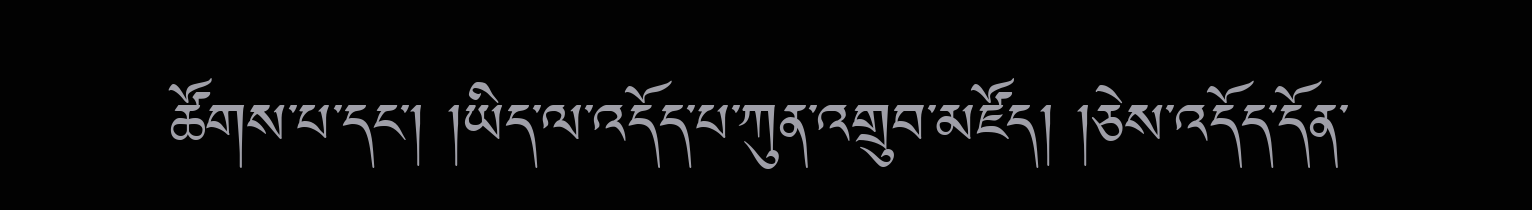ཚོགས་པ་དང་། །ཡིད་ལ་འདོད་པ་ཀུན་འགྲུབ་མཛོད། །ཅེས་འདོད་དོན་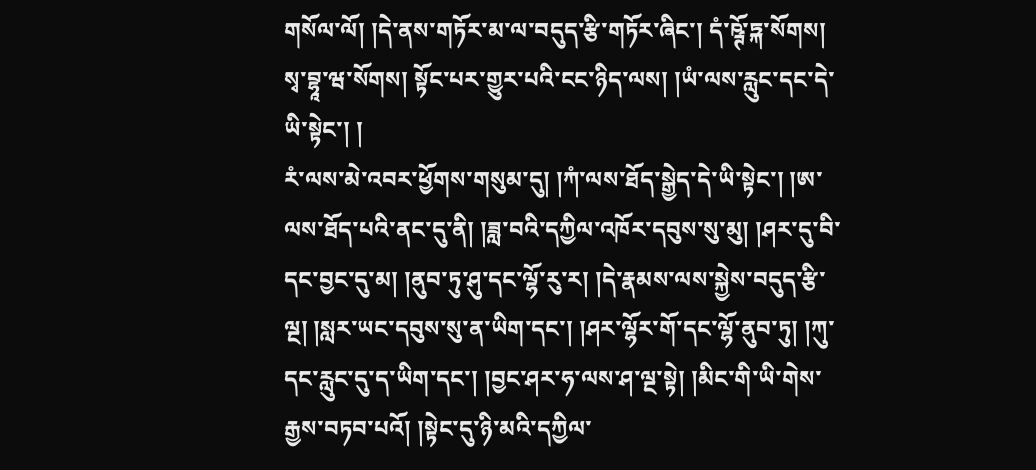གསོལ་ལོ། །དེ་ནས་གཏོར་མ་ལ་བདུད་རྩི་གཏོར་ཞིང་། དཾ་ཥྚོ་ཏྐ་སོགས། སྭ་བྷཱ་ཝ་སོགས། སྟོང་པར་གྱུར་པའི་ངང་ཉིད་ལས། །ཡཾ་ལས་རླུང་དང་དེ་ཡི་སྟེང་། །
རཾ་ལས་མེ་འབར་ཕྱོགས་གསུམ་དུ། །ཀཾ་ལས་ཐོད་སྒྱེད་དེ་ཡི་སྟེང་། །ཨ་ལས་ཐོད་པའི་ནང་དུ་ནི། །ཟླ་བའི་དཀྱིལ་འཁོར་དབུས་སུ་མུ། །ཤར་དུ་བི་དང་བྱང་དུ་མ། །ནུབ་ཏུ་ཤུ་དང་ལྷོ་རུ་ར། །དེ་རྣམས་ལས་སྐྱེས་བདུད་རྩི་ལྔ། །སླར་ཡང་དབུས་སུ་ན་ཡིག་དང་། །ཤར་ལྷོར་གོ་དང་ལྷོ་ནུབ་ཏུ། །ཀུ་དང་རླུང་དུ་ད་ཡིག་དང་། །བྱང་ཤར་ཧ་ལས་ཤ་ལྔ་སྟེ། །མིང་གི་ཡི་གེས་རྒྱས་བཏབ་པའོ། །སྟེང་དུ་ཉི་མའི་དཀྱིལ་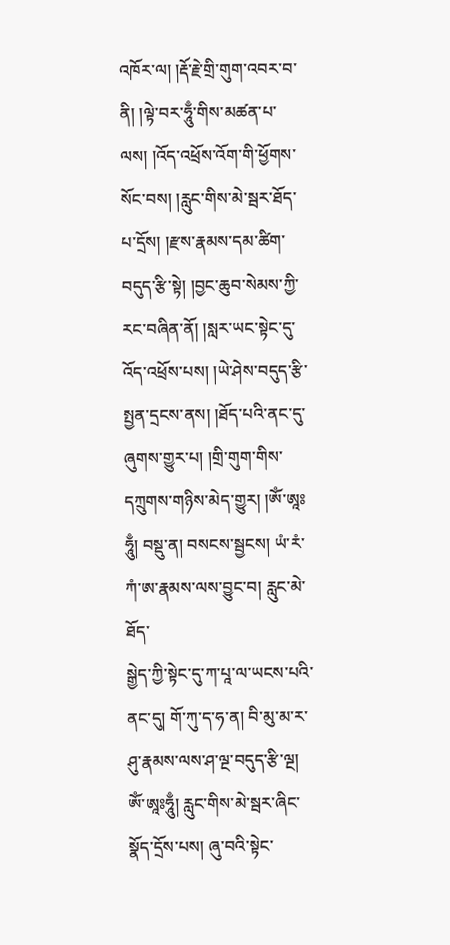འཁོར་ལ། །རྡོ་རྗེ་གྲི་གུག་འབར་བ་ནི། །ལྟེ་བར་ཧཱུྃ་གིས་མཚན་པ་ལས། །འོད་འཕྲོས་འོག་གི་ཕྱོགས་སོང་བས། །རླུང་གིས་མེ་སྦར་ཐོད་པ་དྲོས། །རྫས་རྣམས་དམ་ཚིག་བདུད་རྩི་སྟེ། །བྱང་ཆུབ་སེམས་ཀྱི་རང་བཞིན་ནོ། །སླར་ཡང་སྟེང་དུ་འོད་འཕྲོས་པས། །ཡེ་ཤེས་བདུད་རྩི་སྤྱན་དྲངས་ནས། །ཐོད་པའི་ནང་དུ་ཞུགས་གྱུར་པ། །གྲི་གུག་གིས་དཀྲུགས་གཉིས་མེད་གྱུར། །ཨོཾ་ཨཱཿཧཱུྃ། བསྡུ་ན། བསངས་སྦྱངས། ཡཾ་རཾ་ཀཾ་ཨ་རྣམས་ལས་བྱུང་བ། རླུང་མེ་ཐོད་
སྒྱེད་ཀྱི་སྟེང་དུ་ཀ་པཱ་ལ་ཡངས་པའི་ནང་དུ། གོ་ཀུ་ད་ཧ་ན། བི་མུ་མ་ར་ཤུ་རྣམས་ལས་ཤ་ལྔ་བདུད་རྩི་ལྔ། ཨོཾ་ཨཱཿཧཱུྃ། རླུང་གིས་མེ་སྦར་ཞིང་སྣོད་དྲོས་པས། ཞུ་བའི་སྟེང་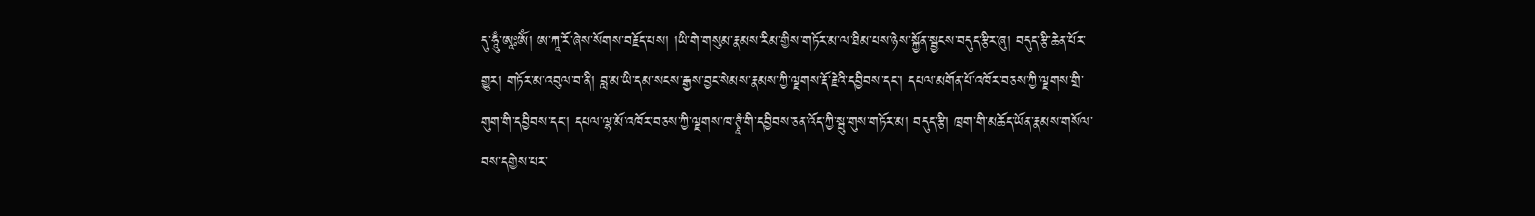དུ་ཧཱུྃ་ཨཱཿཨོཾ། ཨ་ཀཱ་རོ་ཞེས་སོགས་བརྗོད་པས། །ཡི་གེ་གསུམ་རྣམས་རིམ་གྱིས་གཏོར་མ་ལ་ཐིམ་པས་ཉེས་སྐྱོན་སྦྱངས་བདུད་རྩིར་ཞུ། བདུད་རྩི་ཆེན་པོར་གྱུར། གཏོར་མ་འབུལ་བ་ནི། བླ་མ་ཡི་དམ་སངས་རྒྱས་བྱང་སེམས་རྣམས་ཀྱི་ལྗགས་རྡོ་རྗེའི་དབྱིབས་དང་། དཔལ་མགོན་པོ་འཁོར་བཅས་ཀྱི་ལྗགས་གྲི་གུག་གི་དབྱིབས་དང་། དཔལ་ལྷ་མོ་འཁོར་བཅས་ཀྱི་ལྗགས་ཁ་ཊྭཱཾ་གི་དབྱིབས་ཅན་འོད་ཀྱི་སྦུ་གུས་གཏོར་མ། བདུད་རྩི། ཁྲག་གི་མཆོད་ཡོན་རྣམས་གསོལ་བས་དགྱེས་པར་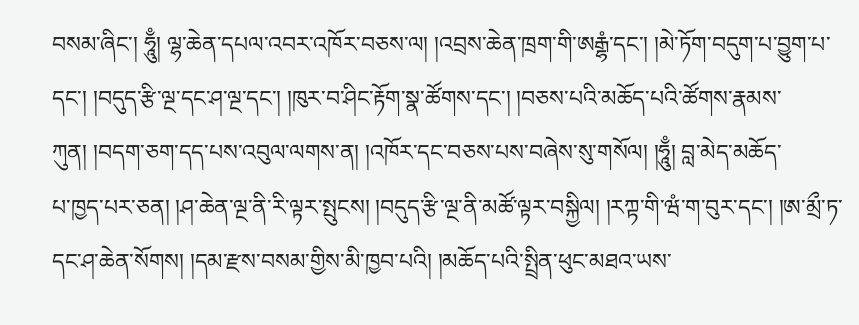བསམ་ཞིང་། ཧཱུྃ། ལྷ་ཆེན་དཔལ་འབར་འཁོར་བཅས་ལ། །འབྲས་ཆེན་ཁྲག་གི་ཨརྒྷཾ་དང་། །མེ་ཏོག་བདུག་པ་བྱུག་པ་དང་། །བདུད་རྩི་ལྔ་དང་ཤ་ལྔ་དང་། །ཁུར་བ་ཤིང་རྟོག་སྣ་ཚོགས་དང་། །བཅས་པའི་མཆོད་པའི་ཚོགས་རྣམས་ཀུན། །བདག་ཅག་དད་པས་འབུལ་ལགས་ན། །འཁོར་དང་བཅས་པས་བཞེས་སུ་གསོལ། །ཧཱུྃ། བླ་མེད་མཆོད་
པ་ཁྱད་པར་ཅན། །ཤ་ཆེན་ལྔ་ནི་རི་ལྟར་སྤུངས། །བདུད་རྩི་ལྔ་ནི་མཚོ་ལྟར་བསྐྱིལ། །རཀྟ་གི་ཝཾ་ག་བུར་དང་། །ཨ་མྲྀ་ཏ་དང་ཤ་ཆེན་སོགས། །དམ་རྫས་བསམ་གྱིས་མི་ཁྱབ་པའི། །མཆོད་པའི་སྤྲིན་ཕུང་མཐའ་ཡས་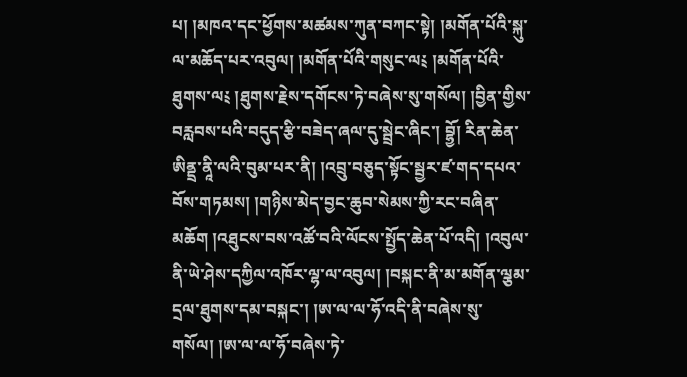པ། །མཁའ་དང་ཕྱོགས་མཚམས་ཀུན་བཀང་སྟེ། །མགོན་པོའི་སྐུ་ལ་མཆོད་པར་འབུལ། །མགོན་པོའི་གསུང་ལ༴ །མགོན་པོའི་ཐུགས་ལ༴ །ཐུགས་རྗེས་དགོངས་ཏེ་བཞེས་སུ་གསོལ། །བྱིན་གྱིས་བརླབས་པའི་བདུད་རྩི་བཟེད་ཞལ་དུ་སྦྲེང་ཞིང་། བྷྱོ། རིན་ཆེན་ཨིནྡྲ་ནཱི་ལའི་བུམ་པར་ནི། །འབྲུ་བཅུད་སྟོང་སྦྱར་ཛ་གད་དཔའ་བོས་གཏམས། །གཉིས་མེད་བྱང་ཆུབ་སེམས་ཀྱི་རང་བཞིན་མཆོག །འཐུངས་བས་འཚོ་བའི་ལོངས་སྤྱོད་ཆེན་པོ་འདི། །འབུལ་ནི་ཡེ་ཤེས་དཀྱིལ་འཁོར་ལྷ་ལ་འབུལ། །བསྐང་ནི་མ་མགོན་ལྕམ་དྲལ་ཐུགས་དམ་བསྐང་། །ཨ་ལ་ལ་ཧོ་འདི་ནི་བཞེས་སུ་གསོལ། །ཨ་ལ་ལ་ཧོ་བཞེས་ཏེ་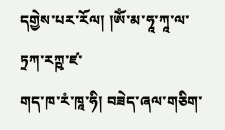དགྱེས་པར་རོལ། །ཨོཾ་མ་ཧཱ་ཀཱ་ལ་ཏྲཀ་རཀྵ་ཛ་
གད་ཁ་རཾ་ཁཱ་ཧི། བཟེད་ཞལ་གཅིག་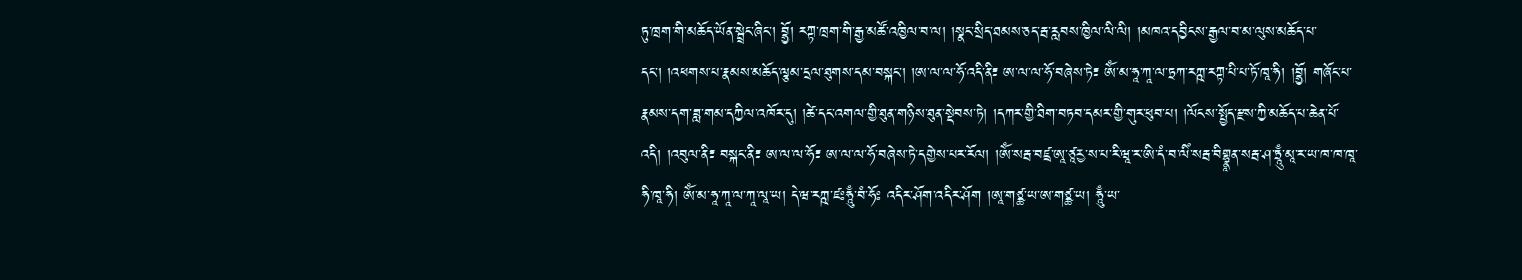ཏུ་ཁྲག་གི་མཆོད་ཡོན་སྦྲེང་ཞིང་། བྷྱོ། རཀྟ་ཁྲག་གི་རྒྱ་མཚོ་འཁྱིལ་བ་ལ། །སྣང་སྲིད་ཐམས་ཅད་རྦ་རླབས་ཁྱིལ་ལི་ལི། །མཁའ་དབྱིངས་རྒྱལ་བ་མ་ལུས་མཆོད་པ་དང་། །འཕགས་པ་རྣམས་མཆོད་ལྕམ་དྲལ་ཐུགས་དམ་བསྐང་། །ཨ་ལ་ལ་ཧོ་འདི་ནི༴ ཨ་ལ་ལ་ཧོ་བཞེས་ཏེ༴ ཨོཾ་མ་ཧཱ་ཀཱ་ལ་ཏྲཀ་རཀྵ་རཀྟ་པི་པ་ཏོ་ཁཱ་ཧི། །བྷྱོ། གཞོང་པ་རྣམས་དག་ཟླ་གམ་དཀྱིལ་འཁོར་དུ། །ཚེ་དང་འགལ་གྱི་ཐུན་གཉིས་ཐུན་སྡེབས་ཏེ། །དཀར་གྱི་ཐིག་བཏབ་དམར་གྱི་གུར་ཕུབ་པ། །ལོངས་སྤྱོད་རྫས་ཀྱི་མཆོད་པ་ཆེན་པོ་འདི། །འབུལ་ནི༴ བསྐང་ནི༴ ཨ་ལ་ལ་ཧོ༴ ཨ་ལ་ལ་ཧོ་བཞེས་ཏེ་དགྱེས་པར་རོལ། །ཨོཾ་སརྦ་བཛྲ་ཨཱ་ཙཱརྱ་ས་པ་རི་ཝཱ་ར་ཨི་དཾ་བ་ལིཾ་སརྦ་བིགྷྣཱན་སརྦ་ཤ་ཏྲཱུྃ་མཱ་ར་ཡ་ཁ་ཁ་ཁཱ་ཧི་ཁཱ་ཧི། ཨོཾ་མ་ཧཱ་ཀཱ་ལ་ཀཱ་ལཱ་ཡ། དེ་ཝ་རཀྵ་ཛཿཧཱུྃ་བཾ་ཧོཿ འདིར་ཤོག་འདིར་ཤོག །ཨཱ་གཙྪ་ཡ་ཨ་གཙྪ་ཡ། ཧཱུྃ་ཡ་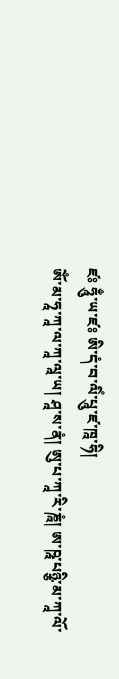ཛཿ ཧཱུྃ་ཡ་ཛཿ ཨི་དཾ་བ་ལིཾ་པཱུ་ཛ་ཁཱ་ཧི།
ཨོཾ་མ་ཧཱ་ཀཱ་ལ་ཀཱ་ལཱ་ཡ། ཤཱ་ས་ནཾ། ཨུ་པ་ཀཱ་རི་ཎཱཾ། ཨ་ཥཱ་པཉྩི་མ་ཀཱ་ལོ་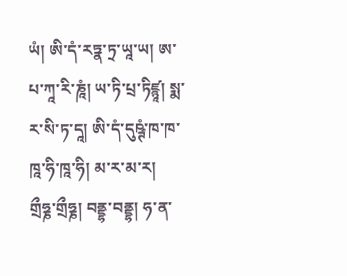ཡཾ། ཨི་དཾ་རཏྣ་ཏྲ་ཡཱ་ཡ། ཨ་པ་ཀཱ་རི་ཎཱཾ། ཡ་ཏི་པྲ་ཏིཛྙཱ། སྨ་ར་སི་ཏ་དཱ། ཨི་དཾ་དུཥྚཾ་ཁ་ཁ་ཁཱ་ཧི་ཁཱ་ཧི། མ་ར་མ་ར། གྲྀཧྞ་གྲྀཧྞ། བནྡྷ་བནྡྷ། ཧ་ན་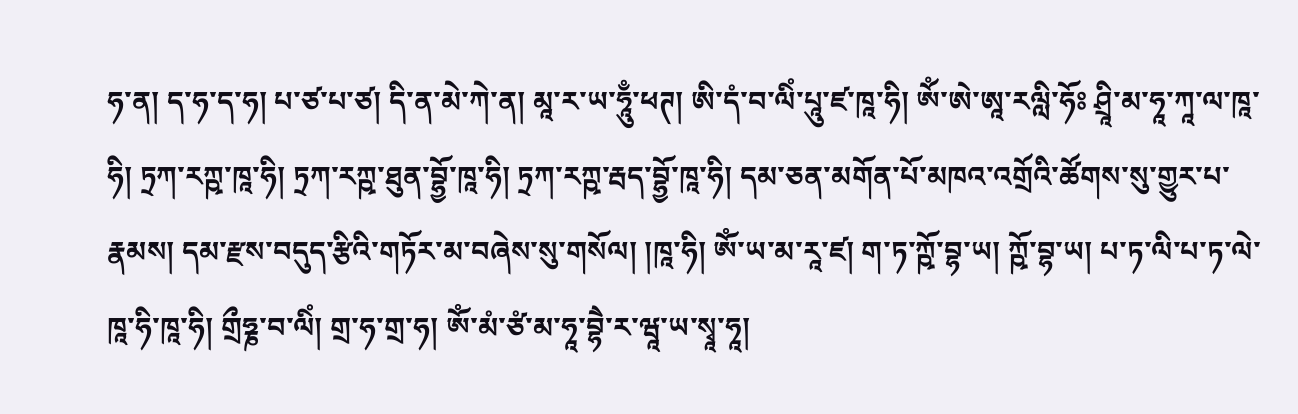ཧ་ན། ད་ཧ་ད་ཧ། པ་ཙ་པ་ཙ། དི་ན་མེ་ཀེ་ན། མཱ་ར་ཡ་ཧཱུྃ་ཕཊ། ཨི་དཾ་བ་ལིཾ་པཱུ་ཛ་ཁཱ་ཧི། ཨོཾ་ཨེ་ཨཱ་རལླི་ཧོཿ ཤྲཱི་མ་ཧཱ་ཀཱ་ལ་ཁཱ་ཧི། ཏྲཀ་རཀྵ་ཁཱ་ཧི། ཏྲཀ་རཀྵ་ཐུན་བྷྱོ་ཁཱ་ཧི། ཏྲཀ་རཀྵ་རྦད་བྷྱོ་ཁཱ་ཧི། དམ་ཅན་མགོན་པོ་མཁའ་འགྲོའི་ཚོགས་སུ་གྱུར་པ་རྣམས། དམ་རྫས་བདུད་རྩིའི་གཏོར་མ་བཞེས་སུ་གསོལ། །ཁཱ་ཧི། ཨོཾ་ཡ་མ་རཱ་ཛ། ག་ཏ་ཀྵོ་བྷ་ཡ། ཀྵོ་བྷ་ཡ། པ་ཏ་ལི་པ་ཏ་ལེ་ཁཱ་ཧི་ཁཱ་ཧི། གྲྀཧྞ་བ་ལིཾ། གྲ་ཧ་གྲ་ཧ། ཨོཾ་མཾ་ཙཾ་མ་ཧཱ་བྷཻ་ར་ཝཱ་ཡ་སྭཱ་ཧཱ།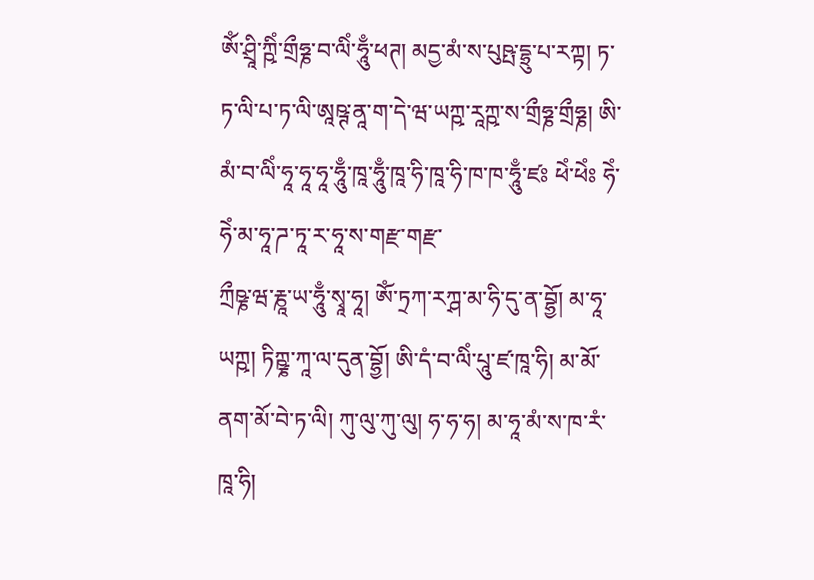ཨོཾ་ཤྲཱི་ཀྵིཾ་གྲྀཧྞ་བ་ལིཾ་ཧཱུྃ་ཕཊ། མདྱ་མཾ་ས་པུཥྤ་དྷྲུ་པ་རཀྟ། ཏ་ཏ་ལི་པ་ཏ་ལི་ཨཱཥྚ་ནཱ་ག་དེ་ཝ་ཡཀྵ་རཱཀྵ་ས་གྲྀཧྞ་གྲྀཧྞ། ཨི་མཾ་བ་ལིཾ་ཧཱ་ཧཱ་ཧཱ་ཧཱུྃ་ཁཱ་ཧཱུྃ་ཁཱ་ཧི་ཁཱ་ཧི་ཁ་ཁ་ཧཱུྃ་ཛཿ ཕེཾ་ཕེཾཿ ཧེཾ་ཧེཾ་མ་ཧཱ་ཌ་ཏཱ་ར་ཧཱ་ས་གརྫ་གརྫ་
ཀྲྀཥྞ་ཝ་རྞཱ་ཡ་ཧཱུྃ་སྭཱ་ཧཱ། ཨོཾ་ཏྲཀ་རཀྴ་མ་ཧི་དུ་ན་བྷྱོ། མ་ཧཱ་ཡཀྵ། ཏིཀྵྞ་ཀཱ་ལ་དུན་བྷྱོ། ཨི་དཾ་བ་ལིཾ་པཱུ་ཛ་ཁཱ་ཧི། མ་མོ་ནག་མོ་བེ་ཏ་ལི། ཀུ་ལུ་ཀུ་ལུ། ཧ་ཧ་ཧ། མ་ཧཱ་མཾ་ས་ཁ་རཾ་ཁཱ་ཧི།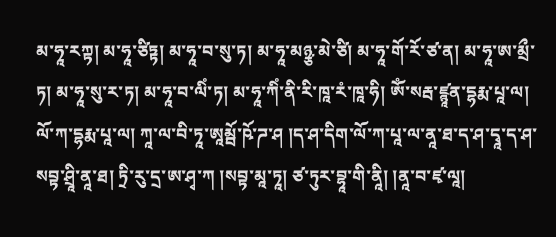མ་ཧཱ་རཀྟ། མ་ཧཱ་ཙིཏྟ། མ་ཧཱ་བ་སུ་ཏ། མ་ཧཱ་མཉྩ་མེ་ཙི། མ་ཧཱ་གོ་རོ་ཙ་ན། མ་ཧཱ་ཨ་མྲྀ་ཏ། མ་ཧཱ་སུ་ར་ཏ། མ་ཧཱ་བ་ལིཾ་ཏ། མ་ཧཱ་ཀིཾ་ནི་རི་ཁཱ་རཾ་ཁཱ་ཧི། ཨོཾ་སརྦ་ཛྙཱན་དྷརྨ་པཱ་ལ། ལོ་ཀ་དྷརྨ་པཱ་ལ། ཀཱ་ལ་བི་ཏཱ་ཨཱམྦོ་ཥོ་ཌ་ཤ །ད་ཤ་དིག་ལོ་ཀ་པཱ་ལ་ནཱ་ཐ་ད་ཤ་དྭཱ་ད་ཤ་སབྟ་ཤྲཱི་ནཱ་ཐ། ཏྲི་རུ་དྲ་ཨ་ཤྭ་ཀ །སབྟ་མཱ་ཏཱ། ཙ་ཏུར་བྷཱ་གི་ནཱི། །ནཱ་བ་ཛྭ་ལཱ།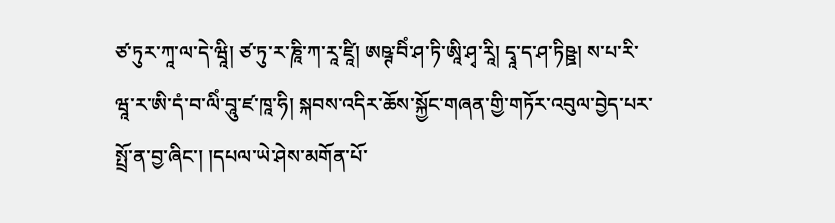ཙ་ཏུར་ཀཱ་ལ་དེ་ཝཱི། ཙ་ཏུ་ར་ཎཱི་ཀ་རཱ་ཛཱི། ཨཥྚ་བིཾ་ཤ་ཏི་ཨཱི་ཤྭ་རཱི། དྭཱ་ད་ཤ་ཏིཥྛ། ས་པ་རི་ཝཱ་ར་ཨི་དཾ་བ་ལིཾ་བཱུ་ཛ་ཁཱ་ཧི། སྐབས་འདིར་ཆོས་སྐྱོང་གཞན་གྱི་གཏོར་འབུལ་བྱེད་པར་སྤྲོ་ན་བྱ་ཞིང་། །དཔལ་ཡེ་ཤེས་མགོན་པོ་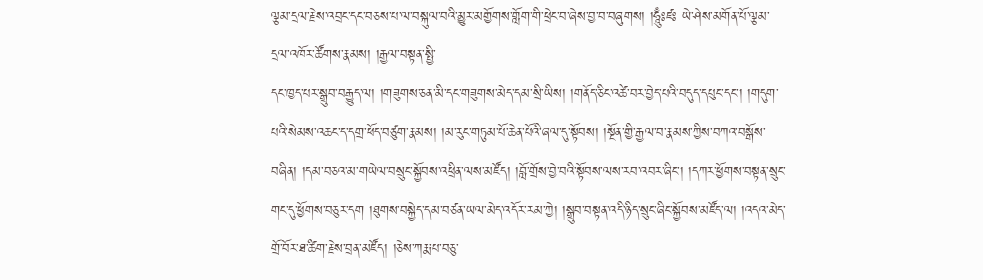ལྕམ་དྲལ་རྗེས་འབྲང་དང་བཅས་པ་ལ་བསྐུལ་བའི་མྱུར་མགྱོགས་གློག་གི་ཕྲེང་བ་ཞེས་བྱ་བ་བཞུགས། །ཧཱུྃཿཛཿ ཡེ་ཤེས་མགོན་པོ་ལྕམ་དྲལ་འཁོར་ཚོགས་རྣམས། །རྒྱལ་བསྟན་སྤྱི་
དང་ཁྱད་པར་སྒྲུབ་བརྒྱུད་ལ། །གཟུགས་ཅན་མི་དང་གཟུགས་མེད་དམ་སྲི་ཡིས། །གནོད་ཅིང་འཚེ་བར་བྱེད་པའི་བདུད་དཔུང་དང་། །གདུག་པའི་སེམས་འཆང་ད་དགྲ་ཕོད་བཙུག་རྣམས། །མ་རུང་གཏུམ་པོ་ཆེན་པོའི་ཞལ་དུ་སྟོབས། །སྔོན་གྱི་རྒྱལ་བ་རྣམས་ཀྱིས་བཀའ་བསྒོས་བཞིན། །དམ་བཅའ་མ་གཡེལ་བསྲུང་སྐྱོབས་འཕྲིན་ལས་མཛོད། །བློ་གྲོས་བྱེ་བའི་སྟོབས་ལས་རབ་འབར་ཞིང་། །དཀར་ཕྱོགས་བསྟན་སྲུང་གང་དུ་ཕྱོགས་བཅུར་དག །ཐུགས་བསྐྱེད་དམ་བཙན་ཡལ་མེད་འདོར་རམ་ཀྱེ། །སྒྲུབ་བསྟན་འདི་ཉིད་སྲུང་ཞིང་སྐྱོབས་མཛོད་ལ། །འདའ་མེད་གྲོ་བོར་ཐ་ཚིག་རྗེས་བྲན་མཛོད། །ཅེས་ཀརྨ་པ་བཅུ་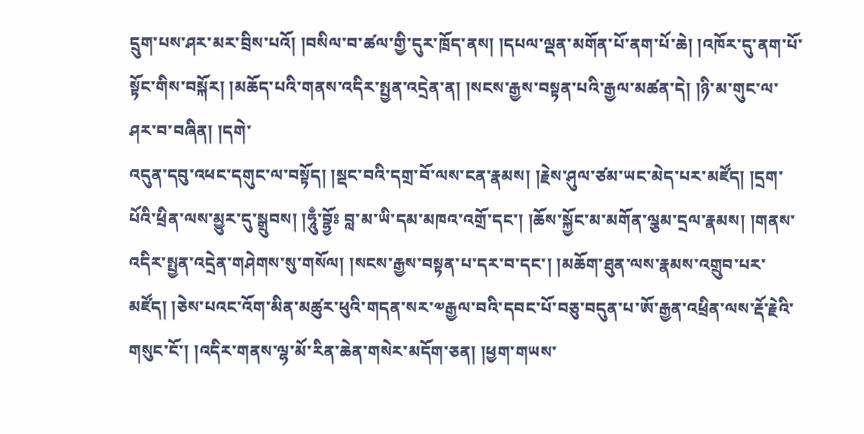དྲུག་པས་ཤར་མར་བྲིས་པའོ། །བསིལ་བ་ཚལ་གྱི་དུར་ཁྲོད་ནས། །དཔལ་ལྡན་མགོན་པོ་ནག་པོ་ཆེ། །འཁོར་དུ་ནག་པོ་སྟོང་གིས་བསྐོར། །མཆོད་པའི་གནས་འདིར་སྤྱན་འདྲེན་ན། །སངས་རྒྱས་བསྟན་པའི་རྒྱལ་མཚན་དེ། །ཉི་མ་གུང་ལ་ཤར་བ་བཞིན། །དགེ་
འདུན་དབུ་འཕང་དགུང་ལ་བསྟོད། །སྡང་བའི་དགྲ་བོ་ལས་ངན་རྣམས། །རྗེས་ཤུལ་ཙམ་ཡང་མེད་པར་མཛོད། །དྲག་པོའི་ཕྲིན་ལས་མྱུར་དུ་སྒྲུབས། །ཧཱུྃ་བྷྱོཿ བླ་མ་ཡི་དམ་མཁའ་འགྲོ་དང་། །ཆོས་སྐྱོང་མ་མགོན་ལྕམ་དྲལ་རྣམས། །གནས་འདིར་སྤྱན་འདྲེན་གཤེགས་སུ་གསོལ། །སངས་རྒྱས་བསྟན་པ་དར་བ་དང་། །མཆོག་ཐུན་ལས་རྣམས་འགྲུབ་པར་མཛོད། །ཅེས་པའང་འོག་མིན་མཚུར་ཕུའི་གདན་སར་༧རྒྱལ་བའི་དབང་པོ་བཅུ་བདུན་པ་ཨོ་རྒྱན་འཕྲིན་ལས་རྡོ་རྗེའི་གསུང་ངོ་། །འདིར་གནས་ལྷ་མོ་རིན་ཆེན་གསེར་མདོག་ཅན། །ཕྱག་གཡས་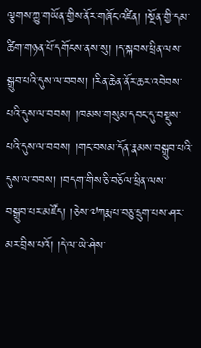ལྕགས་ཀྱུ་གཡོན་གྱིས་ནོར་གཞོང་འཛིན། །སྔོན་གྱི་དམ་ཚིག་གཉན་པོ་དགོངས་ནས་སུ། །ད་སྐབས་ཕྲིན་ལས་སྒྲུབ་པའི་དུས་ལ་བབས། །རིན་ཆེན་ནོར་ཆར་འབེབས་པའི་དུས་ལ་བབས། །ཁམས་གསུམ་དབང་དུ་བསྡུས་པའི་དུས་ལ་བབས། །གང་བསམ་དོན་རྣམས་བསྒྲུབ་པའི་དུས་ལ་བབས། །བདག་གིས་ཅི་བཅོལ་ཕྲིན་ལས་
བསྒྲུབ་པར་མཛོད། །ཅེས་༧ཀརྨ་པ་བཅུ་དྲུག་པས་ཤར་མར་བྲིས་པའོ། །དེ་ལ་ཡེ་ཤེས་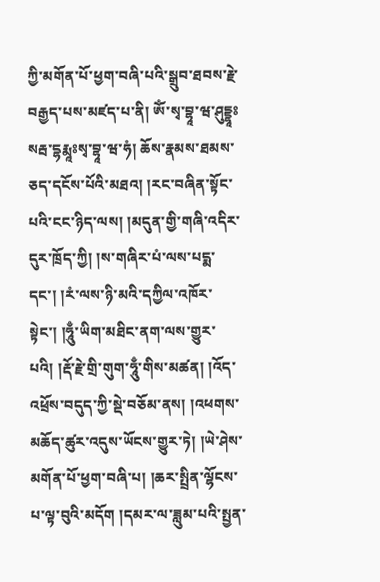ཀྱི་མགོན་པོ་ཕྱག་བཞི་པའི་སྒྲུབ་ཐབས་རྗེ་བརྒྱད་པས་མཛད་པ་ནི། ཨོཾ་སྭ་བྷཱ་ཝ་ཤུདྡྷཱཿསརྦ་དྷརྨཱཿསྭ་བྷཱ་ཝ་ཧཾ། ཆོས་རྣམས་ཐམས་ཅད་དངོས་པོའི་མཐའ། །རང་བཞིན་སྟོང་པའི་ངང་ཉིད་ལས། །མདུན་གྱི་གཞི་འདིར་དུར་ཁྲོད་ཀྱི། །ས་གཞིར་པཾ་ལས་པདྨ་དང་། །རཾ་ལས་ཉི་མའི་དཀྱིལ་འཁོར་སྟེང་། །ཧཱུྃ་ཡིག་མཐིང་ནག་ལས་གྱུར་པའི། །རྡོ་རྗེ་གྲི་གུག་ཧཱུྃ་གིས་མཚན། །འོད་འཕྲོས་བདུད་ཀྱི་སྡེ་བཅོམ་ནས། །འཕགས་མཆོད་ཚུར་འདུས་ཡོངས་གྱུར་ཏེ། །ཡེ་ཤེས་མགོན་པོ་ཕྱག་བཞི་པ། །ཆར་སྤྲིན་ལྷོངས་པ་ལྟ་བུའི་མདོག །དམར་ལ་ཟླུམ་པའི་སྤྱན་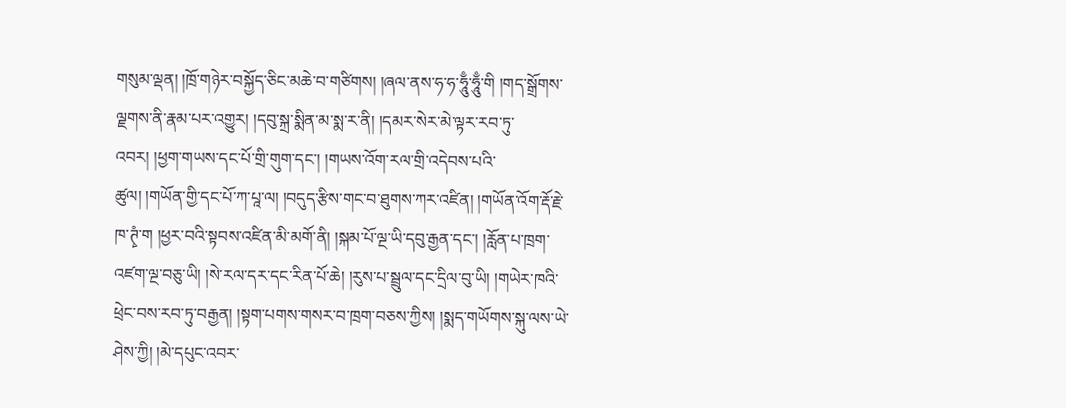གསུམ་ལྡན། །ཁྲོ་གཉེར་བསྐྱོད་ཅིང་མཆེ་བ་གཙིགས། །ཞལ་ནས་ཧ་ཧ་ཧཱུྃ་ཧཱུྃ་གི །གད་སྒྲོགས་ལྗགས་ནི་རྣམ་པར་འགྱུར། །དབུ་སྐྲ་སྨིན་མ་སྨ་ར་ནི། །དམར་སེར་མེ་ལྟར་རབ་ཏུ་འབར། །ཕྱག་གཡས་དང་པོ་གྲི་གུག་དང་། །གཡས་འོག་རལ་གྲི་འདེབས་པའི་
ཚུལ། །གཡོན་གྱི་དང་པོ་ཀ་པཱ་ལ། །བདུད་རྩིས་གང་བ་ཐུགས་ཀར་འཛིན། །གཡོན་འོག་རྡོ་རྗེ་ཁ་ཊྭཾ་ག །ཕྱར་བའི་སྟབས་འཛིན་མི་མགོ་ནི། །སྐམ་པོ་ལྔ་ཡི་དབུ་རྒྱན་དང་། །རློན་པ་ཁྲག་འཛག་ལྔ་བཅུ་ཡི། །སེ་རལ་དར་དང་རིན་པོ་ཆེ། །རུས་པ་སྦྲུལ་དང་དྲིལ་བུ་ཡི། །གཡེར་ཁའི་ཕྲེང་བས་རབ་ཏུ་བརྒྱན། །སྟག་པགས་གསར་བ་ཁྲག་བཅས་ཀྱིས། །སྨད་གཡོགས་སྐུ་ལས་ཡེ་ཤེས་ཀྱི། །མེ་དཔུང་འབར་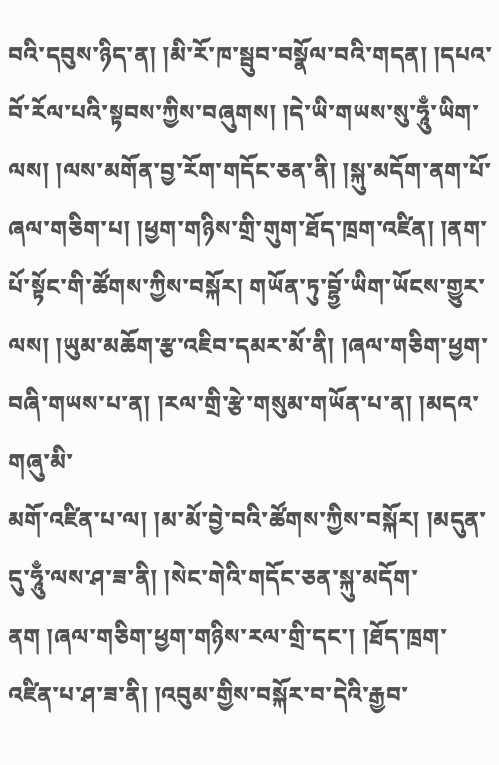བའི་དབུས་ཉིད་ན། །མི་རོ་ཁ་སྦུབ་བསྣོལ་བའི་གདན། །དཔའ་བོ་རོལ་པའི་སྟབས་ཀྱིས་བཞུགས། །དེ་ཡི་གཡས་སུ་ཧཱུྃ་ཡིག་ལས། །ལས་མགོན་བྱ་རོག་གདོང་ཅན་ནི། །སྐུ་མདོག་ནག་པོ་ཞལ་གཅིག་པ། །ཕྱག་གཉིས་གྲི་གུག་ཐོད་ཁྲག་འཛིན། །ནག་པོ་སྟོང་གི་ཚོགས་ཀྱིས་བསྐོར། གཡོན་ཏུ་བྷྱོ་ཡིག་ཡོངས་གྱུར་ལས། །ཡུམ་མཆོག་རྩ་འཇིབ་དམར་མོ་ནི། །ཞལ་གཅིག་ཕྱག་བཞི་གཡས་པ་ན། །རལ་གྲི་རྩེ་གསུམ་གཡོན་པ་ན། །མདའ་གཞུ་མི་
མགོ་འཛིན་པ་ལ། །མ་མོ་བྱེ་བའི་ཚོགས་ཀྱིས་བསྐོར། །མདུན་དུ་ཧཱུྃ་ལས་ཤ་ཟ་ནི། །སེང་གེའི་གདོང་ཅན་སྐུ་མདོག་ནག །ཞལ་གཅིག་ཕྱག་གཉིས་རལ་གྲི་དང་། །ཐོད་ཁྲག་འཛིན་པ་ཤ་ཟ་ནི། །འབུམ་གྱིས་བསྐོར་བ་དེའི་རྒྱབ་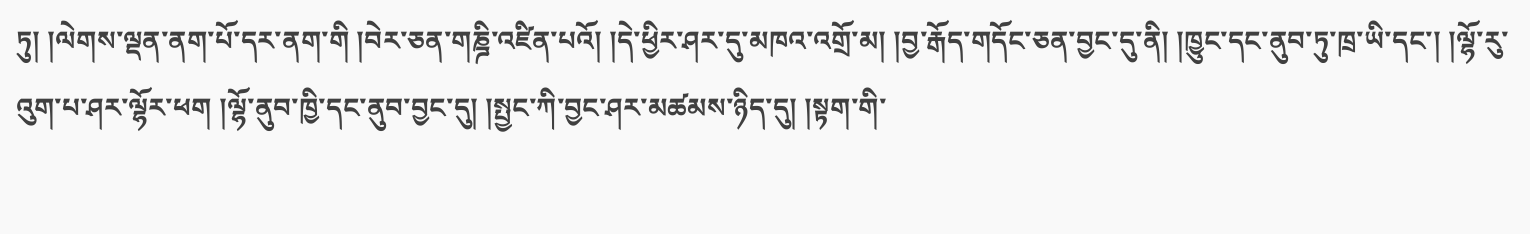ཏུ། །ལེགས་ལྡན་ནག་པོ་དར་ནག་གི །བེར་ཅན་གཎྜི་འཛིན་པའོ། །དེ་ཕྱིར་ཤར་དུ་མཁའ་འགྲོ་མ། །བྱ་རྒོད་གདོང་ཅན་བྱང་དུ་ནི། །ཁྱུང་དང་ནུབ་ཏུ་ཁྲ་ཡི་དང་། །ལྷོ་རུ་འུག་པ་ཤར་ལྷོར་ཕག །ལྷོ་ནུབ་ཁྱི་དང་ནུབ་བྱང་དུ། །སྤྱང་ཀི་བྱང་ཤར་མཚམས་ཉིད་དུ། །སྟག་གི་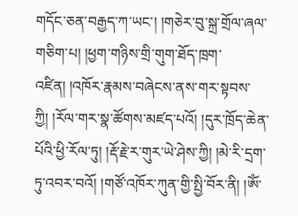གདོང་ཅན་བརྒྱད་ཀ་ཡང་། །གཅེར་བུ་སྐྲ་གྲོལ་ཞལ་གཅིག་པ། །ཕྱག་གཉིས་གྲི་གུག་ཐོད་ཁྲག་འཛིན། །འཁོར་རྣམས་བཞེངས་ནས་གར་སྟབས་ཀྱི། །རོལ་གར་སྣ་ཚོགས་མཛད་པའོ། །དུར་ཁྲོད་ཆེན་པོའི་ཕྱི་རོལ་ཏུ། །རྡོ་རྗེ་ར་གུར་ཡེ་ཤེས་ཀྱི། །མེ་རི་དྲག་ཏུ་འབར་བའོ། །གཙོ་འཁོར་ཀུན་གྱི་སྤྱི་བོར་ནི། །ཨོཾ་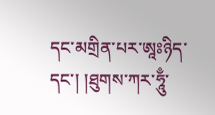དང་མགྲིན་པར་ཨཱཿཉིད་དང་། །ཐུགས་ཀར་ཧཱུྃ་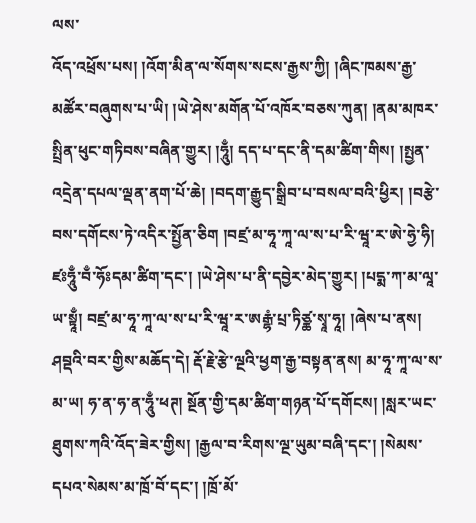ལས་
འོད་འཕྲོས་པས། །འོག་མིན་ལ་སོགས་སངས་རྒྱས་ཀྱི། །ཞིང་ཁམས་རྒྱ་མཚོར་བཞུགས་པ་ཡི། །ཡེ་ཤེས་མགོན་པོ་འཁོར་བཅས་ཀུན། །ནམ་མཁར་སྤྲིན་ཕུང་གཏིབས་བཞིན་གྱུར། །ཧཱུྃ། དད་པ་དང་ནི་དམ་ཚིག་གིས། །སྤྱན་འདྲེན་དཔལ་ལྡན་ནག་པོ་ཆེ། །བདག་རྒྱུད་སྒྲིབ་པ་བསལ་བའི་ཕྱིར། །བརྩེ་བས་དགོངས་ཏེ་འདིར་སྤྱོན་ཅིག །བཛྲ་མ་ཧཱ་ཀཱ་ལ་ས་པ་རི་ཝཱ་ར་ཨེ་ཧྱེ་ཧི། ཛཿཧཱུྃ་བྃ་ཧོཿདམ་ཚིག་དང་། །ཡེ་ཤེས་པ་ནི་དབྱེར་མེད་གྱུར། །པདྨ་ཀ་མ་ལཱ་ཡ་སྟཱྃ། བཛྲ་མ་ཧཱ་ཀཱ་ལ་ས་པ་རི་ཝཱ་ར་ཨརྒྷཾ་པྲ་ཏིཙྪ་སྭཱ་ཧཱ། །ཞེས་པ་ནས། ཤབྡའི་བར་གྱིས་མཆོད་དེ། རྡོ་རྗེ་རྩེ་ལྔའི་ཕྱག་རྒྱ་བསྟན་ནས། མ་ཧཱ་ཀཱ་ལ་ས་མ་ཡ། ཧ་ན་ཧ་ན་ཧཱུྃ་ཕཊ། སྔོན་གྱི་དམ་ཚིག་གཉན་པོ་དགོངས། །སླར་ཡང་ཐུགས་ཀའི་འོད་ཟེར་གྱིས། །རྒྱལ་བ་རིགས་ལྔ་ཡུམ་བཞི་དང་། །སེམས་དཔའ་སེམས་མ་ཁྲོ་བོ་དང་། །ཁྲོ་མོ་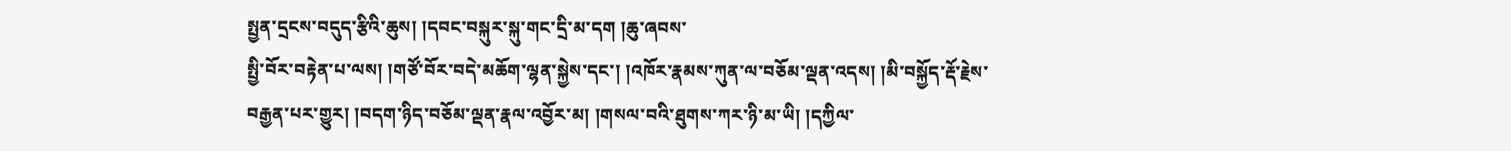སྤྱན་དྲངས་བདུད་རྩིའི་ཆུས། །དབང་བསྐུར་སྐུ་གང་དྲི་མ་དག །ཆུ་ཞབས་
སྤྱི་བོར་བརྟེན་པ་ལས། །གཙོ་བོར་བདེ་མཆོག་ལྷན་སྐྱེས་དང་། །འཁོར་རྣམས་ཀུན་ལ་བཅོམ་ལྡན་འདས། །མི་བསྐྱོད་རྡོ་རྗེས་བརྒྱན་པར་གྱུར། །བདག་ཉིད་བཅོམ་ལྡན་རྣལ་འབྱོར་མ། །གསལ་བའི་ཐུགས་ཀར་ཉི་མ་ཡི། །དཀྱིལ་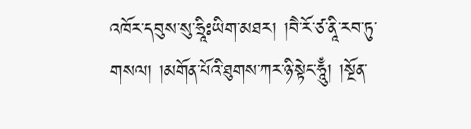འཁོར་དབུས་སུ་ཧྲཱིཿཡིག་མཐར། །བཻ་རོ་ཙ་ནཱི་རབ་ཏུ་གསལ། །མགོན་པོའི་ཐུགས་ཀར་ཉི་སྟེང་ཧཱུྃ། །སྔོན་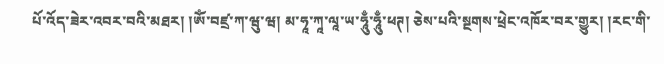པོ་འོད་ཟེར་འབར་བའི་མཐར། །ཨོཾ་བཛྲ་ཀ་ཝུ་ཝ། མ་ཧཱ་ཀཱ་ལཱ་ཡ་ཧཱུྃ་ཧཱུྃ་ཕཊ། ཅེས་པའི་སྔགས་ཕྲེང་འཁོར་བར་གྱུར། །རང་གི་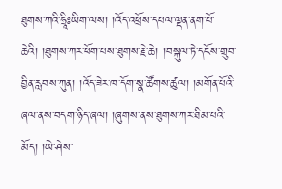ཐུགས་ཀའི་ཧྲཱིཿཡིག་ལས། །འོད་འཕྲོས་དཔལ་ལྡན་ནག་པོ་ཆེའི། །ཐུགས་ཀར་ཕོག་པས་ཐུགས་རྗེ་ཆེ། །བསྐུལ་ཏེ་དངོས་གྲུབ་བྱིན་རླབས་ཀུན། །འོད་ཟེར་ཁ་དོག་སྣ་ཚོགས་ཚུལ། །མགོན་པོའི་ཞལ་ནས་བདག་ཉིད་ཞལ། །ཞུགས་ནས་ཐུགས་ཀར་ཐིམ་པའི་མོད། །ཡེ་ཤེས་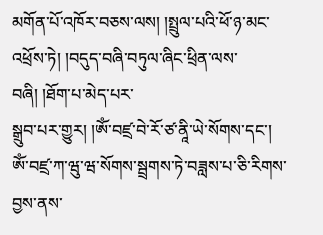མགོན་པོ་འཁོར་བཅས་ལས། །སྤྲུལ་པའི་ཕོ་ཉ་མང་འཕྲོས་ཏེ། །བདུད་བཞི་བཏུལ་ཞིང་ཕྲིན་ལས་བཞི། །ཐོག་པ་མེད་པར་
སྒྲུབ་པར་གྱུར། །ཨོཾ་བཛྲ་བེ་རོ་ཙ་ནཱི་ཡེ་སོགས་དང་། ཨོཾ་བཛྲ་ཀ་ཝུ་ཝ་སོགས་སྦྲགས་ཏེ་བཟླས་པ་ཅི་རིགས་བྱས་ནས་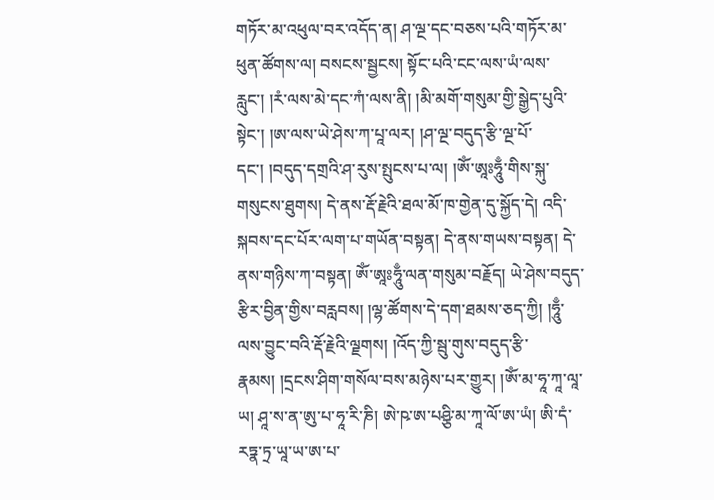གཏོར་མ་འཕུལ་བར་འདོད་ན། ཤ་ལྔ་དང་བཅས་པའི་གཏོར་མ་ཕུན་ཚོགས་ལ། བསངས་སྦྱངས། སྟོང་པའི་ངང་ལས་ཡཾ་ལས་རླུང་། །རཾ་ལས་མེ་དང་ཀཾ་ལས་ནི། །མི་མགོ་གསུམ་གྱི་སྒྱེད་པུའི་སྟེང་། །ཨ་ལས་ཡེ་ཤེས་ཀ་པཱ་ལར། །ཤ་ལྔ་བདུད་རྩི་ལྔ་པོ་དང་། །བདུད་དགྲའི་ཤ་རུས་སྤུངས་པ་ལ། །ཨོཾ་ཨཱཿཧཱུྃ་གིས་སྐུ་གསུངས་ཐུགས། དེ་ནས་རྡོ་རྗེའི་ཐལ་མོ་ཁ་གྱེན་དུ་སྐྱོད་དེ། འདི་སྐབས་དང་པོར་ལག་པ་གཡོན་བསྟན། དེ་ནས་གཡས་བསྟན། དེ་ནས་གཉིས་ཀ་བསྟན། ཨོཾ་ཨཱཿཧཱུྃ་ལན་གསུམ་བརྗོད། ཡེ་ཤེས་བདུད་རྩིར་བྱིན་གྱིས་བརླབས། །ལྷ་ཚོགས་དེ་དག་ཐམས་ཅད་ཀྱི། །ཧཱུྃ་ལས་བྱུང་བའི་རྡོ་རྗེའི་ལྗགས། །འོད་ཀྱི་སྦུ་གུས་བདུད་རྩི་རྣམས། །དྲངས་ཤིག་གསོལ་བས་མཉེས་པར་གྱུར། །ཨོཾ་མ་ཧཱ་ཀཱ་ལཱ་ཡ། ཤཱ་ས་ན་ཨུ་པ་ཧཱ་རི་ཎི། ཨེ་ཥ་ཨ་པཤྩི་མ་ཀཱ་ལོ་ཨ་ཡཾ། ཨི་དཾ་རཏྣ་ཏྲ་ཡཱ་ཡ་ཨ་པ་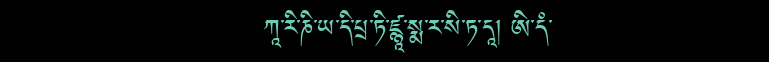ཀཱ་རི་ཎི་ཡ་དི་པྲ་ཏི་ཛྙཱ་སྨ་ར་སི་ཏ་དཱ། ཨི་དཾ་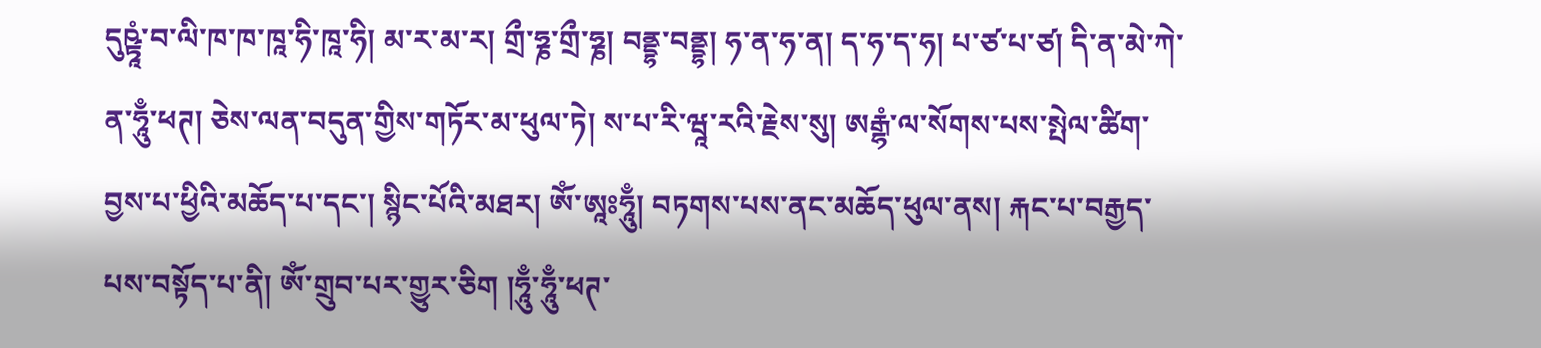དུཥྟཱཾ་བ་ལི་ཁ་ཁ་ཁཱ་ཧི་ཁཱ་ཧི། མ་ར་མ་ར། གྲྀ་ཧྞ་གྲྀ་ཧྞ། བནྡྷ་བནྡྷ། ཧ་ན་ཧ་ན། ད་ཧ་ད་ཧ། པ་ཙ་པ་ཙ། དི་ན་མེ་ཀེ་ན་ཧཱུྃ་ཕཊ། ཅེས་ལན་བདུན་གྱིས་གཏོར་མ་ཕུལ་ཏེ། ས་པ་རི་ཝཱ་རའི་རྗེས་སུ། ཨརྒྷཾ་ལ་སོགས་པས་སྤེལ་ཚིག་བྱས་པ་ཕྱིའི་མཆོད་པ་དང་། སྙིང་པོའི་མཐར། ཨོཾ་ཨཱཿཧཱུྃ། བཏགས་པས་ནང་མཆོད་ཕུལ་ནས། རྐང་པ་བརྒྱད་པས་བསྟོད་པ་ནི། ཨོཾ་གྲུབ་པར་གྱུར་ཅིག །ཧཱུྃ་ཧཱུྃ་ཕཊ་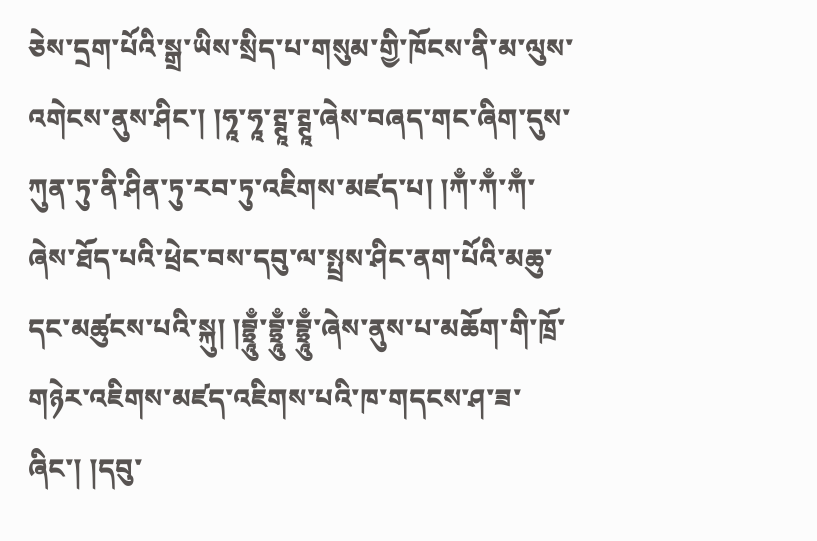ཅེས་དྲག་པོའི་སྒྲ་ཡིས་སྲིད་པ་གསུམ་གྱི་ཁོངས་ནི་མ་ལུས་འགེངས་ནུས་ཤིང་། །ཧཱ་ཧཱ་ཊྚཱ་ཊྚཱ་ཞེས་བཞད་གང་ཞིག་དུས་ཀུན་ཏུ་ནི་ཤིན་ཏུ་རབ་ཏུ་འཇིགས་མཛད་པ། །ཀྃ་ཀྃ་ཀྃ་ཞེས་ཐོད་པའི་ཕྲེང་བས་དབུ་ལ་སྤྲས་ཤིང་ནག་པོའི་མཆུ་དང་མཚུངས་པའི་སྐུ། །བྷྲཱུྃ་བྷྲཱུྃ་བྷྲཱུྃ་ཞེས་ནུས་པ་མཆོག་གི་ཁྲོ་གཉེར་འཇིགས་མཛད་འཇིགས་པའི་ཁ་གདངས་ཤ་ཟ་ཞིང་། །དབུ་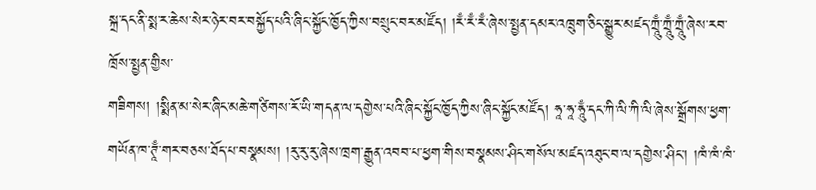སྐྲ་དང་ནི་སྨ་ར་ཆེས་སེར་ཉེར་བར་བསྐྱོད་པའི་ཞིང་སྐྱོང་ཁྱོད་ཀྱིས་བསྲུང་བར་མཛོད། །རྃ་རྃ་རྃ་ཞེས་སྤྱན་དམར་འཁྲུག་ཅིང་སྒྱུར་མཛད་ཀྲཱུྃ་ཀྲཱུྃ་ཀྲཱུྃ་ཞེས་རབ་ཁྲོས་སྤྱན་གྱིས་
གཟིགས། །སྨིན་མ་སེར་ཞིང་མཆེ་གཙིགས་རོ་ཡི་གདན་ལ་དགྱེས་པའི་ཞིང་སྐྱོང་ཁྱོད་ཀྱིས་ཞིང་སྐྱོང་མཛོད། ཧཱ་ཧཱ་ཧཱུྃ་དང་ཀི་ལི་ཀི་ལི་ཞེས་སྒྲོགས་ཕྱག་གཡོན་ཁ་ཊཱྃ་གར་བཅས་ཐོད་པ་བསྣམས། །རུ་རུ་རུ་ཞེས་ཁྲག་རྒྱུན་འབབ་པ་ཕྱག་གིས་བསྣམས་ཤིང་གསོལ་མཛད་འཐུང་བ་ལ་དགྱེས་ཤིང་། །ཁཾ་ཁཾ་ཁཾ་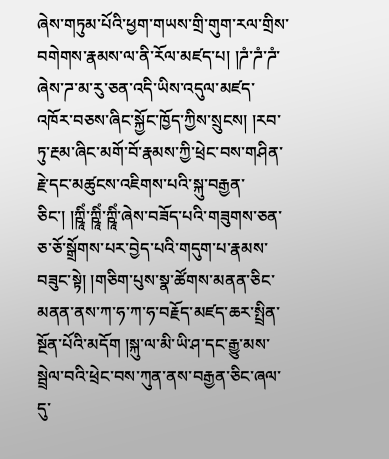ཞེས་གཏུམ་པོའི་ཕྱག་གཡས་གྲི་གུག་རལ་གྲིས་བགེགས་རྣམས་ལ་ནི་རོལ་མཛད་པ། །ཌཾ་ཌཾ་ཌཾ་ཞེས་ཌ་མ་རུ་ཅན་འདི་ཡིས་འདུལ་མཛད་འཁོར་བཅས་ཞིང་སྐྱོང་ཁྱོད་ཀྱིས་སྲུངས། །རབ་ཏུ་རྔམ་ཞིང་མགོ་བོ་རྣམས་ཀྱི་ཕྲེང་བས་གཤིན་རྗེ་དང་མཚུངས་འཇིགས་པའི་སྐུ་བརྒྱན་ཅིང་། །ཀྵཱིཾ་ཀྵཱིཾ་ཀྵཱིཾ་ཞེས་བཟོད་པའི་གཟུགས་ཅན་ཅ་ཅོ་སྒྲོགས་པར་བྱེད་པའི་གདུག་པ་རྣམས་བཟུང་སྟེ། །གཅིག་པུས་སྣ་ཚོགས་མནན་ཅིང་མནན་ནས་ཀ་ཧ་ཀ་ཧ་བརྗོད་མཛད་ཆར་སྤྲིན་སྔོན་པོའི་མདོག །སྐུ་ལ་མི་ཡི་ཤ་དང་རྒྱུ་མས་སྦྲེལ་བའི་ཕྲེང་བས་ཀུན་ནས་བརྒྱན་ཅིང་ཞལ་དུ་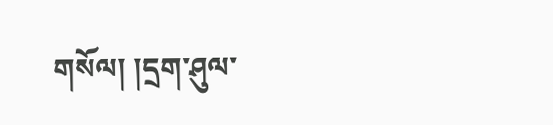གསོལ། །དྲག་ཤུལ་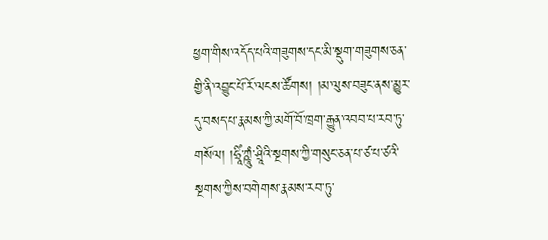ཕྱག་གིས་འདོད་པའི་གཟུགས་དང་མི་སྡུག་གཟུགས་ཅན་གྱི་ནི་འབྱུང་པོ་རོ་ལངས་ཚོགས། །མ་ལུས་བཟུང་ནས་མྱུར་དུ་བསད་པ་རྣམས་ཀྱི་མགོ་བོ་ཁྲག་རྒྱུན་འབབ་པ་རབ་ཏུ་གསོལ། །ཧྲཱིཾ་ཀྵཱུཾ་ཤྲཱིའི་སྔགས་ཀྱི་གསུང་ཅན་པ་ཙ་པ་ཙའི་སྔགས་ཀྱིས་བགེགས་རྣམས་རབ་ཏུ་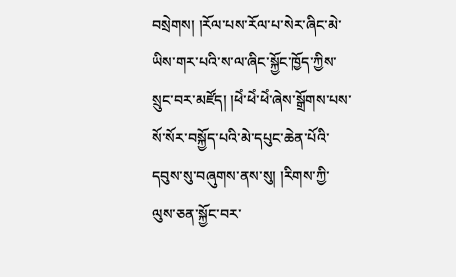བསྲེགས། །རོལ་པས་རོལ་པ་སེར་ཞིང་མེ་ཡིས་གར་པའི་ས་ལ་ཞིང་སྐྱོང་ཁྱོད་ཀྱིས་སྲུང་བར་མཛོད། །ཕེཾ་ཕེཾ་ཕེཾ་ཞེས་སྒྲོགས་པས་སོ་སོར་བསྐྱོད་པའི་མེ་དཔུང་ཆེན་པོའི་དབུས་སུ་བཞུགས་ནས་སུ། །རིགས་ཀྱི་ལུས་ཅན་སྐྱོང་བར་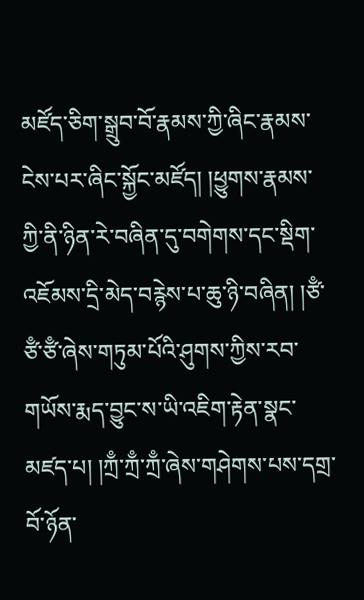མཛོད་ཅིག་སྒྲུབ་བོ་རྣམས་ཀྱི་ཞིང་རྣམས་ངེས་པར་ཞིང་སྐྱོང་མཛོད། །ཕྱུགས་རྣམས་ཀྱི་ནི་ཉིན་རེ་བཞིན་དུ་བགེགས་དང་སྡིག་འཇོམས་དྲི་མེད་བརྙེས་པ་ཆུ་ཉི་བཞིན། །ཙྃ་ཙྃ་ཙྃ་ཞེས་གཏུམ་པོའི་ཤུགས་ཀྱིས་རབ་གཡོས་རྨད་བྱུང་ས་ཡི་འཇིག་རྟེན་སྣང་མཛད་པ། །ཀྲྃ་ཀྲྃ་ཀྲྃ་ཞེས་གཤེགས་པས་དགྲ་བོ་ཉོན་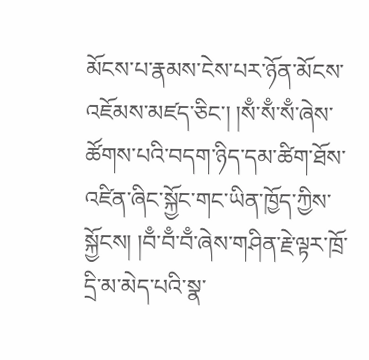མོངས་པ་རྣམས་ངེས་པར་ཉོན་མོངས་
འཇོམས་མཛད་ཅིང་། །སྃ་སྃ་སྃ་ཞེས་ཚོགས་པའི་བདག་ཉིད་དམ་ཚིག་ཐོས་འཛིན་ཞིང་སྐྱོང་གང་ཡིན་ཁྱོད་ཀྱིས་སྐྱོངས། །བྃ་བྃ་བྃ་ཞེས་གཤིན་རྗེ་ལྟར་ཁྲོ་དྲི་མ་མེད་པའི་སྣ་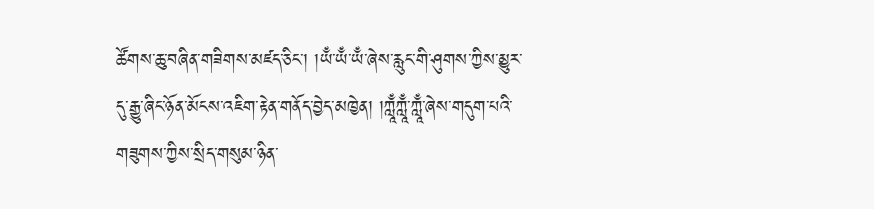ཚོགས་ཆུ་བཞིན་གཟིགས་མཛད་ཅིང་། །ཡྃ་ཡྃ་ཡྃ་ཞེས་རླུང་གི་ཤུགས་ཀྱིས་མྱུར་དུ་རྒྱུ་ཞིང་ཉོན་མོངས་འཇིག་རྟེན་གནོད་བྱེད་མཁྱེན། །ཀླཱྃཀླཱྃ་ཀླཱྃ་ཞེས་གདུག་པའི་གཟུགས་ཀྱིས་སྲིད་གསུམ་ཉིན་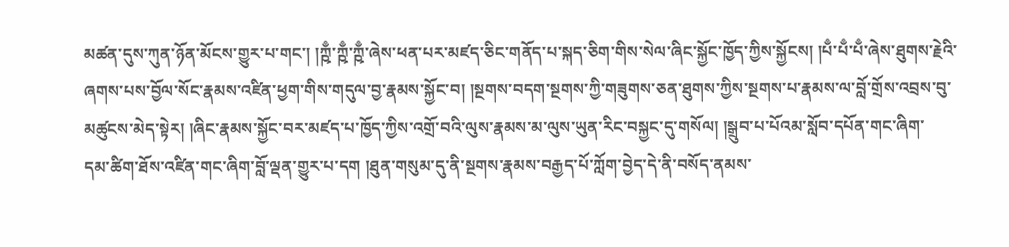མཚན་དུས་ཀུན་ཉོན་མོངས་གྱུར་པ་གང་། །ཀྵྃ་ཀྵྃ་ཀྵྃ་ཞེས་ཕན་པར་མཛད་ཅིང་གནོད་པ་སྐད་ཅིག་གིས་སེལ་ཞིང་སྐྱོང་ཁྱོད་ཀྱིས་སྐྱོངས། །པྃ་པྃ་པྃ་ཞེས་ཐུགས་རྗེའི་ཞགས་པས་བྱོལ་སོང་རྣམས་འཛིན་ཕྱག་གིས་གདུལ་བྱ་རྣམས་སྐྱོང་བ། །སྔགས་བདག་སྔགས་ཀྱི་གཟུགས་ཅན་ཐུགས་ཀྱིས་སྔགས་པ་རྣམས་ལ་བློ་གྲོས་འབྲས་བུ་མཚུངས་མེད་སྟེར། །ཞིང་རྣམས་སྐྱོང་བར་མཛད་པ་ཁྱོད་ཀྱིས་འགྲོ་བའི་ལུས་རྣམས་མ་ལུས་ཡུན་རིང་བསྐྱང་དུ་གསོལ། །སྒྲུབ་པ་པོའམ་སློབ་དཔོན་གང་ཞིག་
དམ་ཚིག་ཐོས་འཛིན་གང་ཞིག་བློ་ལྡན་གྱུར་པ་དག །ཐུན་གསུམ་དུ་ནི་སྔགས་རྣམས་བརྒྱད་པོ་ཀློག་བྱེད་དེ་ནི་བསོད་ནམས་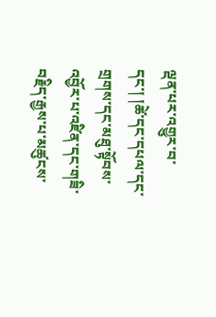ལྡན་པར་འགྱུར་བ་དང་། །ཚེ་དང་དཔལ་དང་གྲགས་དང་མཐུ་སྟོབས་འབྱོར་པ་འཛིན་དང་གཟི་བརྗིད་རྒྱས་པ་མཚུངས་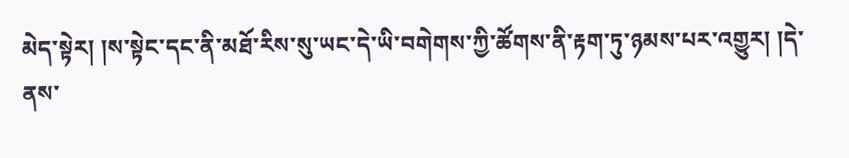མེད་སྟེར། །ས་སྟེང་དང་ནི་མཐོ་རིས་སུ་ཡང་དེ་ཡི་བགེགས་ཀྱི་ཚོགས་ནི་རྟག་ཏུ་ཉམས་པར་འགྱུར། །དེ་ནས་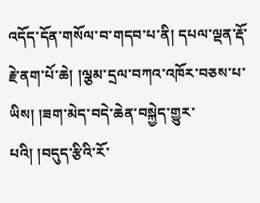འདོད་དོན་གསོལ་བ་གདབ་པ་ནི། དཔལ་ལྡན་རྡོ་རྗེ་ནག་པོ་ཆེ། །ལྕམ་དྲལ་བཀའ་འཁོར་བཅས་པ་ཡིས། །ཟག་མེད་བདེ་ཆེན་བསྐྱེད་གྱུར་པའི། །བདུད་རྩིའི་རོ་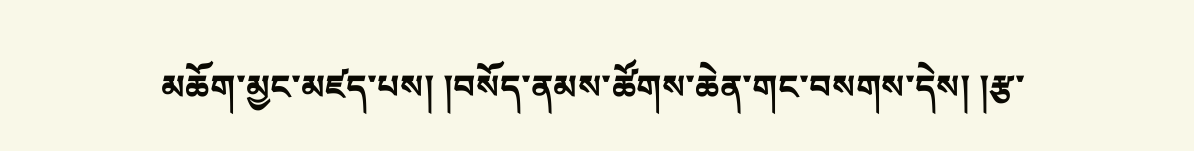མཆོག་མྱང་མཛད་པས། །བསོད་ནམས་ཚོགས་ཆེན་གང་བསགས་དེས། །རྩ་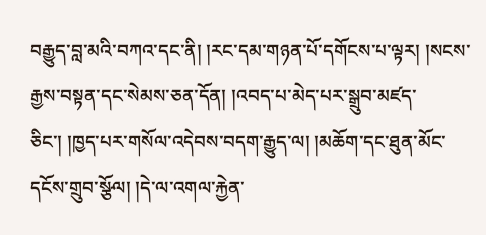བརྒྱུད་བླ་མའི་བཀའ་དང་ནི། །རང་དམ་གཉན་པོ་དགོངས་པ་ལྟར། །སངས་རྒྱས་བསྟན་དང་སེམས་ཅན་དོན། །འབད་པ་མེད་པར་སྒྲུབ་མཛད་ཅིང་། །ཁྱད་པར་གསོལ་འདེབས་བདག་རྒྱུད་ལ། །མཆོག་དང་ཐུན་མོང་དངོས་གྲུབ་སྩོལ། །དེ་ལ་འགལ་རྐྱེན་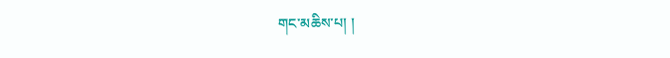གང་མཆིས་པ། །